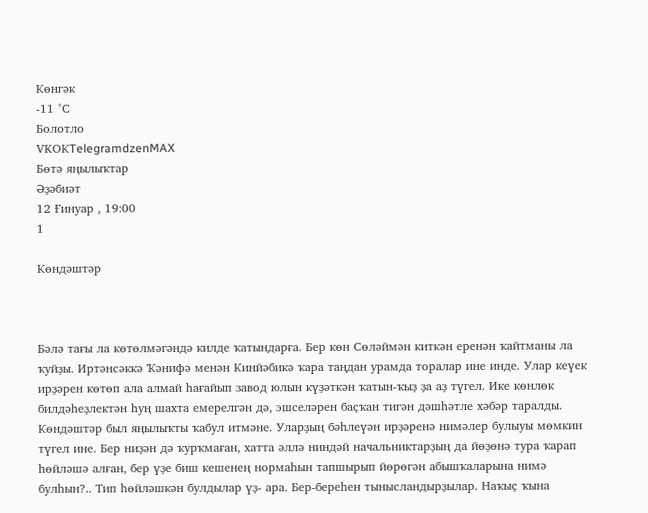Көнгәк
-11 °С
Болотло
VKОКTelegramdzenMAX
Бөтә яңылыҡтар
Әҙәбиәт
12 Ғинуар , 19:00
1

Көндәштәр



Бәлә тағы ла көтөлмәгәндә килде ҡатындарға. Бер көн Сөләймән киткән еренән ҡайтманы ла ҡуйҙы. Иртәнсәккә Ҡәнифә менән Кинйәбикә ҡара таңдан урамда торалар ине инде. Улар кеүек ирҙәрен көтөп ала алмай һағайып завод юлын күҙәткән ҡатын-ҡыҙ ҙа аҙ түгел. Ике көнлөк билдәһеҙлектән һуң шахта емерелгән дә, эшселәрен баҫҡан тигән дәшһәтле хәбәр таралды. Көндәштәр был яңылыҡты ҡабул итмәне. Уларҙың бәһлеүән ирҙәренә нимәлер булыуы мөмкин түгел ине. Бер ниҙән дә ҡурҡмаған, хатта әллә ниндәй начальниктарҙың да йөҙөнә тура ҡарап һөйләшә алған, бер үҙе биш кешенең нормаһын тапшырып йөрөгән абышҡаларына нимә булһын?.. Тип һөйләшкән булдылар үҙ- ара. Бер-береһен тынысландырҙылар. Наҡыҫ ҡына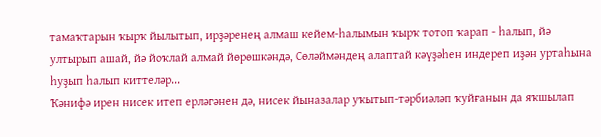тамаҡтарын ҡырҡ йылытып, ирҙәренең алмаш кейем-һалымын ҡырҡ тотоп ҡарап - һалып, йә ултырып ашай, йә йоҡлай алмай йөрөшкәндә, Сөләймәндең алаптай кәүҙәһен индереп иҙән уртаһына һуҙып һалып киттеләр...
Ҡәнифә ирен нисек итеп ерләгәнен дә, нисек йыназалар уҡытып-тәрбиәләп ҡуйғанын да яҡшылап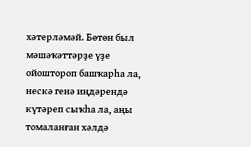хәтерләмәй. Бөтөн был мәшәҡәттәрҙе үҙе ойоштороп башҡарһа ла, нескә генә иңдәрендә күтәреп сыҡһа ла, аңы томаланған хәлдә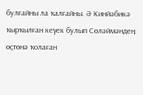булғайны ла ҡалғайны. Ә Кинйәбикә ҡырҡылған кеүек булып Сөләймәндең өҫтөнә ҡолаған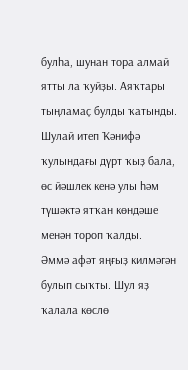булһа, шунан тора алмай ятты ла ҡуйҙы. Аяҡтары тыңламаҫ булды ҡатынды. Шулай итеп Ҡәнифә ҡулындағы дүрт ҡыҙ бала, өс йәшлек кенә улы һәм түшәктә ятҡан көндәше менән тороп ҡалды.
Әммә афәт яңғыҙ килмәгән булып сыҡты. Шул яҙ ҡалала көслө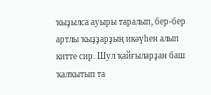ҡыҙылса ауыры таралып, бер-бер артлы ҡыҙҙарҙың икәүһен алып китте сир. Шул ҡайғыларҙан баш ҡалҡытып та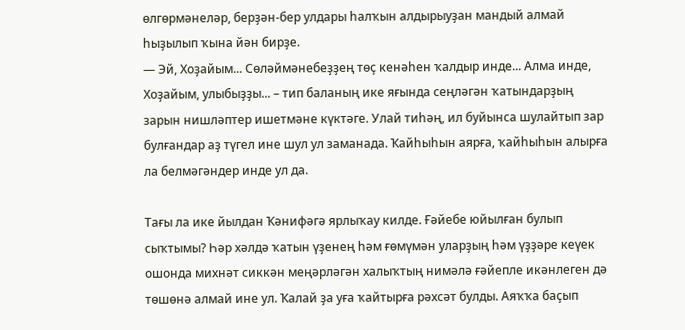өлгөрмәнеләр, берҙән-бер улдары һалҡын алдырыуҙан мандый алмай һыҙылып ҡына йән бирҙе.
— Эй, Хоҙайым... Сөләймәнебеҙҙең төҫ кенәһен ҡалдыр инде... Алма инде, Хоҙайым, улыбыҙҙы... – тип баланың ике яғында сеңләгән ҡатындарҙың зарын нишләптер ишетмәне күктәге. Улай тиһәң, ил буйынса шулайтып зар булғандар аҙ түгел ине шул ул заманада. Ҡайһыһын аярға, ҡайһыһын алырға ла белмәгәндер инде ул да.

Тағы ла ике йылдан Ҡәнифәгә ярлыҡау килде. Ғәйебе юйылған булып сыҡтымы? Һәр хәлдә ҡатын үҙенең һәм ғөмүмән уларҙың һәм үҙҙәре кеүек ошонда михнәт сиккән меңәрләгән халыҡтың нимәлә ғәйепле икәнлеген дә төшөнә алмай ине ул. Ҡалай ҙа уға ҡайтырға рәхсәт булды. Аяҡҡа баҫып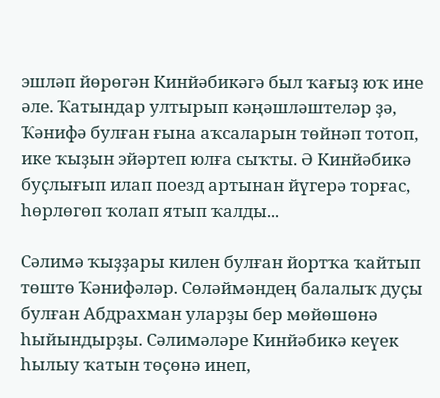эшләп йөрөгән Кинйәбикәгә был ҡағыҙ юҡ ине әле. Ҡатындар ултырып кәңәшләштеләр ҙә, Ҡәнифә булған ғына аҡсаларын төйнәп тотоп, ике ҡыҙын эйәртеп юлға сыҡты. Ә Кинйәбикә буҫлығып илап поезд артынан йүгерә торғас, һөрлөгөп ҡолап ятып ҡалды...

Сәлимә ҡыҙҙары килен булған йортҡа ҡайтып төштө Ҡәнифәләр. Сөләймәндең балалыҡ дуҫы булған Абдрахман уларҙы бер мөйөшөнә һыйындырҙы. Сәлимәләре Кинйәбикә кеүек һылыу ҡатын төҫөнә инеп,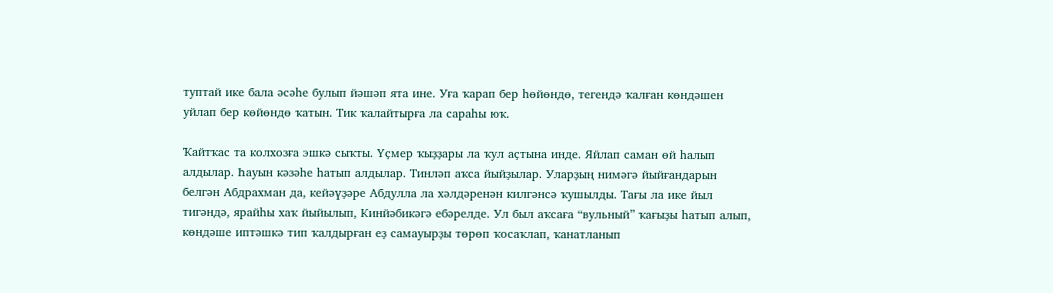туптай ике бала әсәһе булып йәшәп ята ине. Уға ҡарап бер һөйөндө, тегендә ҡалған көндәшен уйлап бер көйөндө ҡатын. Тик ҡалайтырға ла сараһы юҡ.

Ҡайтҡас та колхозға эшкә сыҡты. Үҫмер ҡыҙҙары ла ҡул аҫтына инде. Яйлап саман өй һалып алдылар. Һауын кәзәһе һатып алдылар. Тинләп аҡса йыйҙылар. Уларҙың нимәгә йыйғандарын белгән Абдрахман да, кейәүҙәре Абдулла ла хәлдәренән килгәнсә ҡушылды. Тағы ла ике йыл тигәндә, ярайһы хаҡ йыйылып, Кинйәбикәгә ебәрелде. Ул был аҡсаға “вульный” ҡағыҙы һатып алып, көндәше иптәшкә тип ҡалдырған еҙ самауырҙы төрөп ҡосаҡлап, ҡанатланып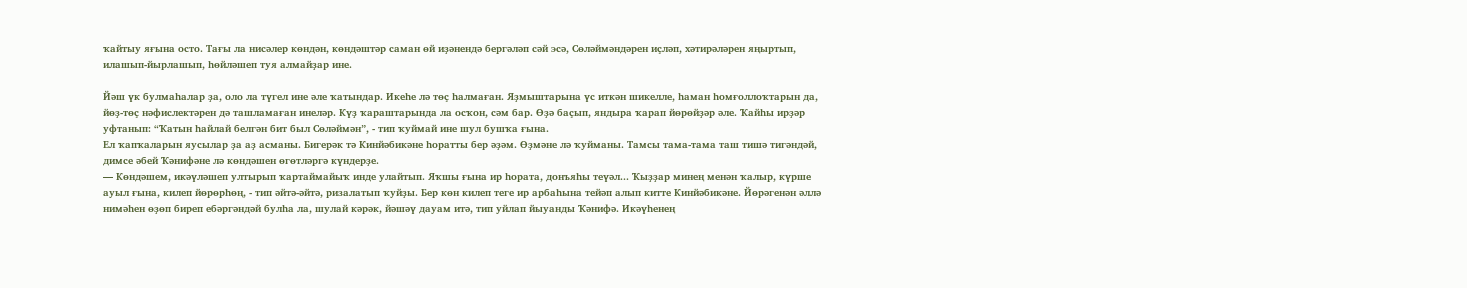ҡайтыу яғына осто. Тағы ла нисәлер көндән, көндәштәр саман өй иҙәнендә бергәләп сәй эсә, Сөләймәндәрен иҫләп, хәтирәләрен яңыртып, илашып-йырлашып, һөйләшеп туя алмайҙар ине.

Йәш үк булмаһалар ҙа, оло ла түгел ине әле ҡатындар. Икеһе лә төҫ һалмаған. Яҙмыштарына үс иткән шикелле, һаман һомғоллоҡтарын да, йөҙ-төҫ нәфислектәрен дә ташламаған инеләр. Күҙ ҡараштарында ла осҡон, сәм бар. Өҙә баҫып, яндыра ҡарап йөрөйҙәр әле. Ҡайһы ирҙәр уфтанып: “Ҡатын һайлай белгән бит был Сөләймән”, - тип ҡуймай ине шул бушҡа ғына.
Ел ҡапҡаларын яусылар ҙа аҙ асманы. Бигерәк тә Кинйәбикәне һоратты бер әҙәм. Өҙмәне лә ҡуйманы. Тамсы тама-тама таш тишә тигәндәй, димсе әбей Ҡәнифәне лә көндәшен өгөтләргә күндерҙе.
— Көндәшем, икәүләшеп ултырып ҡартаймайыҡ инде улайтып. Яҡшы ғына ир һората, донъяһы теүәл... Ҡыҙҙар минең менән ҡалыр, күрше ауыл ғына, килеп йөрөрһөң, - тип әйтә-әйтә, ризалатып ҡуйҙы. Бер көн килеп теге ир арбаһына тейәп алып китте Кинйәбикәне. Йөрәгенән әллә нимәһен өҙөп биреп ебәргәндәй булһа ла, шулай кәрәк, йәшәү дауам итә, тип уйлап йыуанды Ҡәнифә. Икәүһенең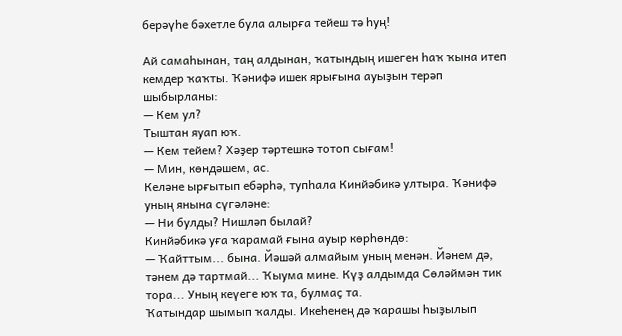берәүһе бәхетле була алырға тейеш тә һуң!

Ай самаһынан, таң алдынан, ҡатындың ишеген һаҡ ҡына итеп кемдер ҡаҡты. Ҡәнифә ишек ярығына ауыҙын терәп шыбырланы:
— Кем ул?
Тыштан яуап юҡ.
— Кем тейем? Хәҙер тәртешкә тотоп сығам!
— Мин, көндәшем, ас.
Келәне ырғытып ебәрһә, тупһала Кинйәбикә ултыра. Ҡәнифә уның янына сүгәләне:
— Ни булды? Нишләп былай?
Кинйәбикә уға ҡарамай ғына ауыр көрһөндө:
— Ҡайттым... бына. Йәшәй алмайым уның менән. Йәнем дә, тәнем дә тартмай... Ҡыума мине. Күҙ алдымда Сөләймән тик тора... Уның кеүеге юҡ та, булмаҫ та.
Ҡатындар шымып ҡалды. Икеһенең дә ҡарашы һыҙылып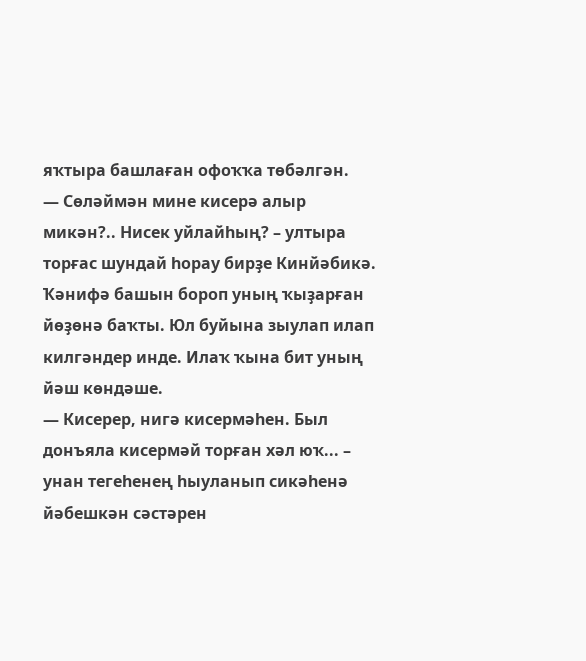яҡтыра башлаған офоҡҡа төбәлгән.
— Сөләймән мине кисерә алыр микән?.. Нисек уйлайһың? – ултыра торғас шундай һорау бирҙе Кинйәбикә.
Ҡәнифә башын бороп уның ҡыҙарған йөҙөнә баҡты. Юл буйына зыулап илап килгәндер инде. Илаҡ ҡына бит уның йәш көндәше.
— Кисерер, нигә кисермәһен. Был донъяла кисермәй торған хәл юҡ... – унан тегеһенең һыуланып сикәһенә йәбешкән сәстәрен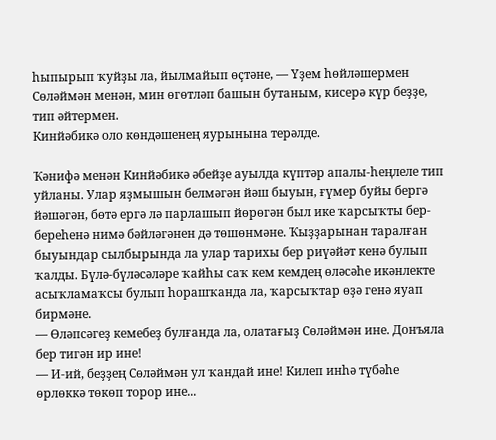һыпырып ҡуйҙы ла, йылмайып өҫтәне, — Үҙем һөйләшермен Сөләймән менән, мин өгөтләп башын бутаным, кисерә күр беҙҙе, тип әйтермен.
Кинйәбикә оло көндәшенең яурынына терәлде.

Ҡәнифә менән Кинйәбикә әбейҙе ауылда күптәр апалы-һеңлеле тип уйланы. Улар яҙмышын белмәгән йәш быуын, ғүмер буйы бергә йәшәгән, бөтә ергә лә парлашып йөрөгән был ике ҡарсыҡты бер-береһенә нимә бәйләгәнен дә төшөнмәне. Ҡыҙҙарынан таралған быуындар сылбырында ла улар тарихы бер риүәйәт кенә булып ҡалды. Бүлә-бүләсәләре ҡайһы саҡ кем кемдең өләсәһе икәнлекте асыҡламаҡсы булып һорашҡанда ла, ҡарсыҡтар өҙә генә яуап бирмәне.
— Өләпсәгеҙ кемебеҙ булғанда ла, олатағыҙ Сөләймән ине. Донъяла бер тигән ир ине!
— И-ий, беҙҙең Сөләймән ул ҡандай ине! Килеп инһә түбәһе өрлөккә төкөп торор ине...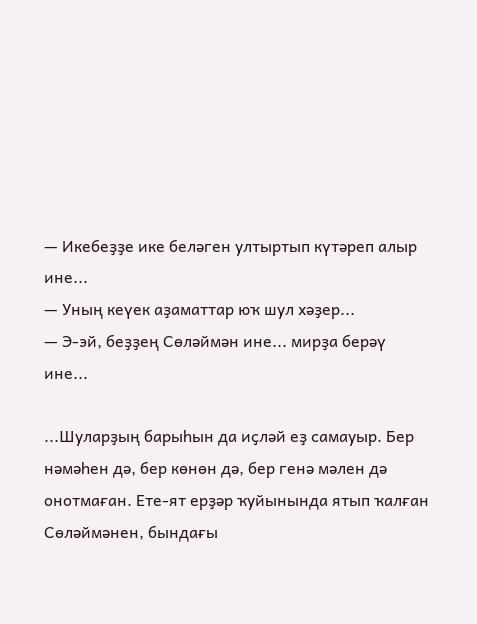— Икебеҙҙе ике беләген ултыртып күтәреп алыр ине...
— Уның кеүек аҙаматтар юҡ шул хәҙер...
— Э-эй, беҙҙең Сөләймән ине... мирҙа берәү ине...

...Шуларҙың барыһын да иҫләй еҙ самауыр. Бер нәмәһен дә, бер көнөн дә, бер генә мәлен дә онотмаған. Ете-ят ерҙәр ҡуйынында ятып ҡалған Сөләймәнен, бындағы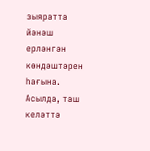зыяратта йәнәш ерләнгән көндәштәрен һағына. Асылда, таш келәттә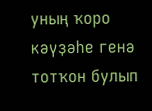уның ҡоро кәүҙәһе генә тотҡон булып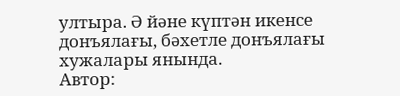ултыра. Ә йәне күптән икенсе донъялағы, бәхетле донъялағы хужалары янында.
Автор: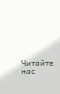Читайте нас